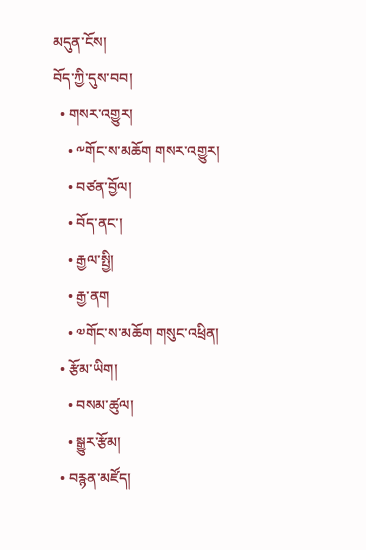མདུན་ངོས།
བོད་ཀྱི་དུས་བབ།
  • གསར་འགྱུར།
    • ༸གོང་ས་མཆོག གསར་འགྱུར།
    • བཙན་བྱོལ།
    • བོད་ནང་།
    • རྒྱལ་སྤྱི།
    • རྒྱ་ནག
    • ༧གོང་ས་མཆོག གསུང་འཕྲིན།
  • རྩོམ་ཡིག།
    • བསམ་ཚུལ།
    • སྒྱུར་རྩོམ།
  • བརྙན་མཛོད།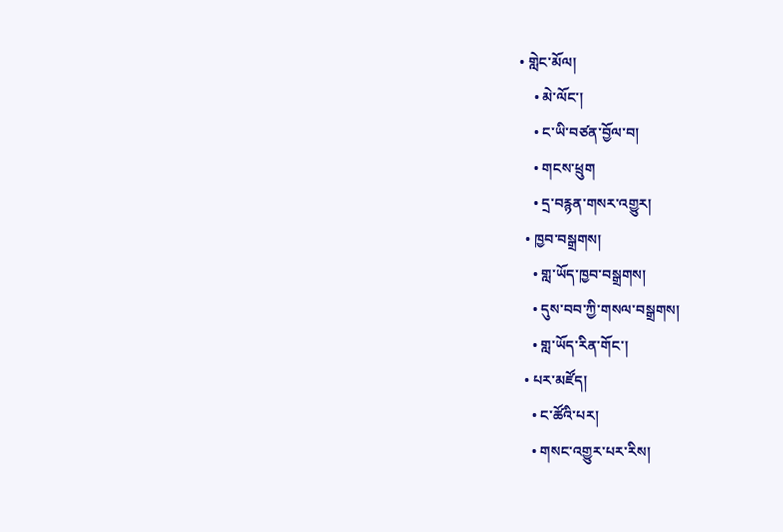• གླེང་མོལ།
    • མེ་ལོང་།
    • ང་ཡི་བཙན་བྱོལ་བ།
    • གངས་ཕྲུག
    • དྲ་བརྙན་གསར་འགྱུར།
  • ཁྱབ་བསྒྲགས།
    • གླ་ཡོད་ཁྱབ་བསྒྲགས།
    • དུས་བབ་ཀྱི་གསལ་བསྒྲགས།
    • གླ་ཡོད་རིན་གོང་།
  • པར་མཛོད།
    • ང་ཚོའི་པར།
    • གསང་འགྱུར་པར་རིས།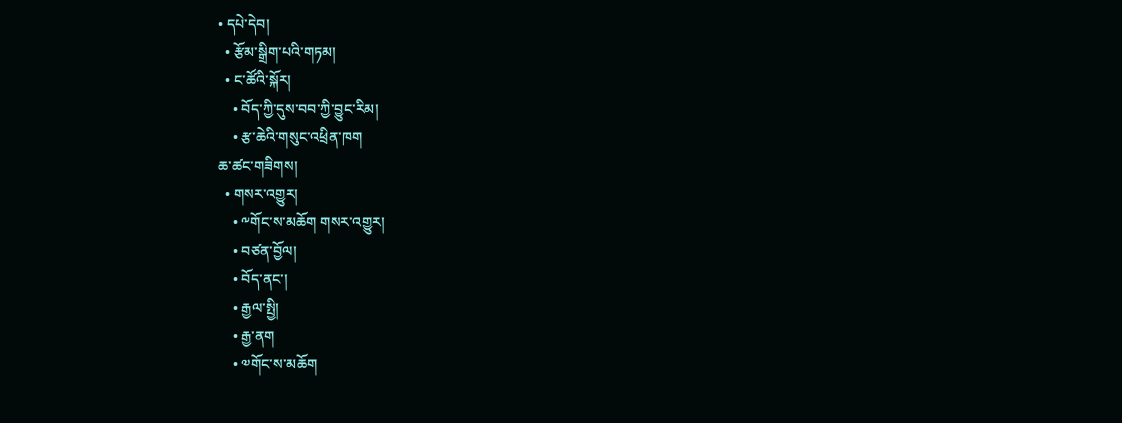• དཔེ་དེབ།
  • རྩོམ་སྒྲིག་པའི་གཏམ།
  • ང་ཚོའི་སྐོར།
    • བོད་ཀྱི་དུས་བབ་ཀྱི་བྱུང་རིམ།
    • རྩ་ཆེའི་གསུང་འཕྲིན་ཁག
ཆ་ཚང་གཟིགས།
  • གསར་འགྱུར།
    • ༸གོང་ས་མཆོག གསར་འགྱུར།
    • བཙན་བྱོལ།
    • བོད་ནང་།
    • རྒྱལ་སྤྱི།
    • རྒྱ་ནག
    • ༧གོང་ས་མཆོག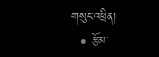གསུང་འཕྲིན།
  • རྩོམ་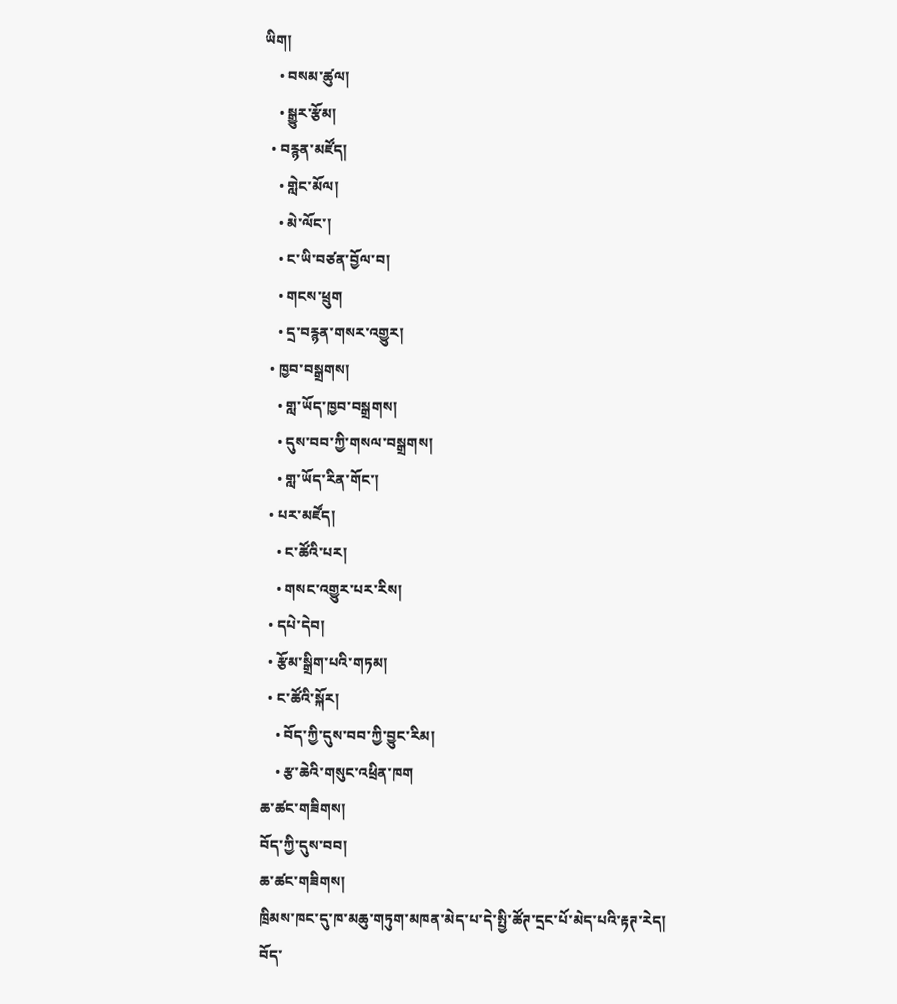ཡིག།
    • བསམ་ཚུལ།
    • སྒྱུར་རྩོམ།
  • བརྙན་མཛོད།
    • གླེང་མོལ།
    • མེ་ལོང་།
    • ང་ཡི་བཙན་བྱོལ་བ།
    • གངས་ཕྲུག
    • དྲ་བརྙན་གསར་འགྱུར།
  • ཁྱབ་བསྒྲགས།
    • གླ་ཡོད་ཁྱབ་བསྒྲགས།
    • དུས་བབ་ཀྱི་གསལ་བསྒྲགས།
    • གླ་ཡོད་རིན་གོང་།
  • པར་མཛོད།
    • ང་ཚོའི་པར།
    • གསང་འགྱུར་པར་རིས།
  • དཔེ་དེབ།
  • རྩོམ་སྒྲིག་པའི་གཏམ།
  • ང་ཚོའི་སྐོར།
    • བོད་ཀྱི་དུས་བབ་ཀྱི་བྱུང་རིམ།
    • རྩ་ཆེའི་གསུང་འཕྲིན་ཁག
ཆ་ཚང་གཟིགས།
བོད་ཀྱི་དུས་བབ།
ཆ་ཚང་གཟིགས།
ཁྲིམས་ཁང་དུ་ཁ་མཆུ་གཏུག་མཁན་མེད་པ་དེ་སྤྱི་ཚོཊ་དྲང་པོ་མེད་པའི་རྟཊ་རེད།
བོད་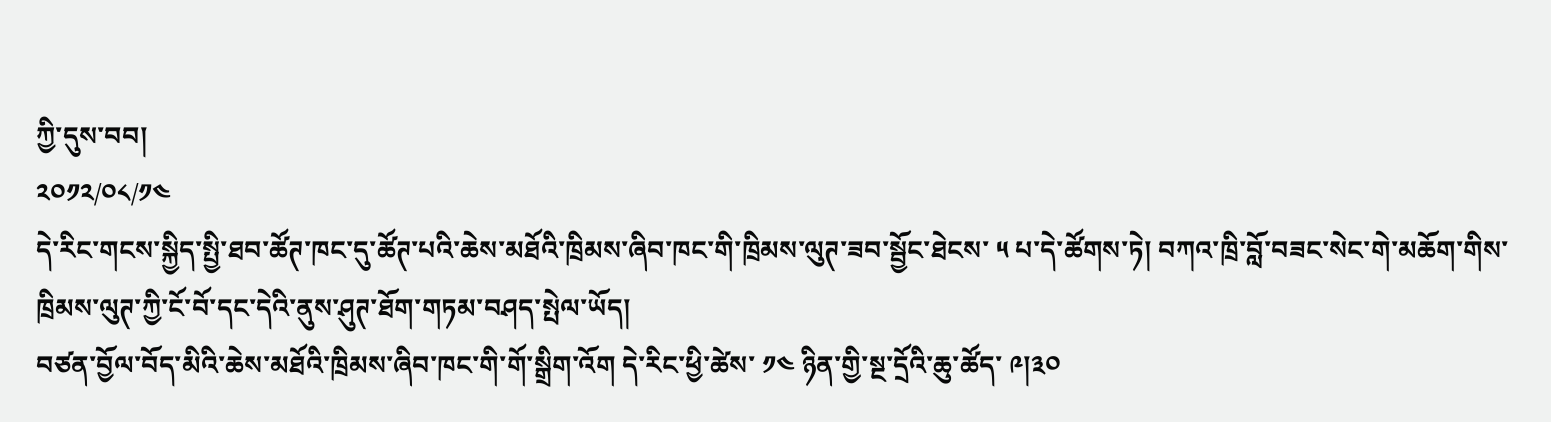ཀྱི་དུས་བབ།
༢༠༡༢/༠༨/༡༤
དེ་རིང་གངས་སྐྱིད་སྤྱི་ཐབ་ཚོཊ་ཁང་དུ་ཚོཊ་པའི་ཆེས་མཐོའི་ཁྲིམས་ཞིབ་ཁང་གི་ཁྲིམས་ལུཊ་ཟབ་སྦྱོང་ཐེངས་ ༥ པ་དེ་ཚོགས་ཏེ། བཀའ་ཁྲི་བློ་བཟང་སེང་གེ་མཆོག་གིས་ཁྲིམས་ལུཊ་ཀྱི་ངོ་བོ་དང་དེའི་ནུས་ཤུཊ་ཐོག་གཏམ་བཤད་སྤེལ་ཡོད།
བཙན་བྱོལ་བོད་མིའི་ཆེས་མཐོའི་ཁྲིམས་ཞིབ་ཁང་གི་གོ་སྒྲིག་འོག དེ་རིང་ཕྱི་ཚེས་ ༡༤ ཉིན་གྱི་སྔ་དྲོའི་ཆུ་ཚོད་ ༩།༣༠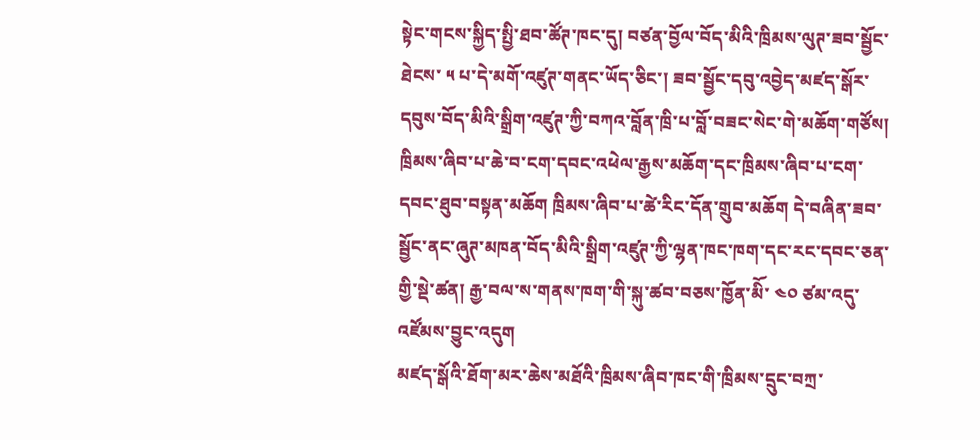སྟེང་གངས་སྐྱིད་སྤྱི་ཐབ་ཚོཊ་ཁང་དུ། བཙན་བྱོལ་བོད་མིའི་ཁྲིམས་ལུཊ་ཟབ་སྦྱོང་ཐེངས་ ༥ པ་དེ་མགོ་འཛུཊ་གནང་ཡོད་ཅིང་། ཟབ་སྦྱོང་དབུ་འབྱེད་མཛད་སྒོར་དབུས་བོད་མིའི་སྒྲིག་འཛུཊ་ཀྱི་བཀའ་བློན་ཁྲི་པ་བློ་བཟང་སེང་གེ་མཆོག་གཙོས། ཁྲིམས་ཞིབ་པ་ཆེ་བ་ངག་དབང་འཕེལ་རྒྱས་མཆོག་དང་ཁྲིམས་ཞིབ་པ་ངག་དབང་ཐུབ་བསྟན་མཆོག ཁྲིམས་ཞིབ་པ་ཚེ་རིང་དོན་གྲུབ་མཆོག དེ་བཞིན་ཟབ་སྦྱོང་ནང་ཞུཊ་མཁན་བོད་མིའི་སྒྲིག་འཛུཊ་ཀྱི་ལྷན་ཁང་ཁག་དང་རང་དབང་ཅན་གྱི་སྡེ་ཚན། རྒྱ་བལ་ས་གནས་ཁག་གི་སྐུ་ཚབ་བཅས་ཁྱོན་མིོ་ ༤༠ ཙམ་འདུ་འཛོམས་བྱུང་འདུག
མཛད་སྒོའི་ཐོག་མར་ཆེས་མཐོའི་ཁྲིམས་ཞིབ་ཁང་གི་ཁྲིམས་དྲུང་བཀྲ་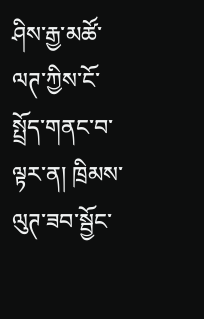ཤིས་རྒྱ་མཚོ་ལཊ་ཀྱིས་ངོ་སྤྲོད་གནང་བ་ལྟར་ན། ཁྲིམས་ལུཊ་ཟབ་སྦྱོང་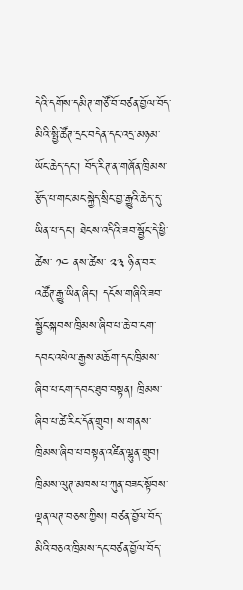དེའི་དགོས་དམིཊ་གཙོ་བོ་བཙན་བྱོལ་བོད་མིའི་སྤྱི་ཚོཊ་དྲང་བདེན་དང་འདྲ་མཉམ་ཡོང་ཆེད་དང་། བོད་རིཊ་ན་གཞོན་ཁྲིམས་རྩོད་པ་གང་མང་སྐྱེད་སྲིང་བྱ་རྒྱུའི་ཆེད་དུ་ཡིན་པ་དང་། ཐེངས་འདིའི་ཟབ་སྦྱོང་དེ་ཕྱི་ཚེས་ ༡༤ ནས་ཚེས་ ༢༣ ཉིན་བར་འཚོཊ་རྒྱུ་ཡིན་ཞིང་། དངོས་གཞིའི་ཟབ་སྦྱོང་སྐབས་ཁྲིམས་ཞིབ་པ་ཆེ་བ་ངག་དབང་འཕེལ་རྒྱས་མཆོག་དང་ཁྲིམས་ཞིབ་པ་ངག་དབང་ཐུབ་བསྟན། ཁྲིམས་ཞིབ་པ་ཚེ་རིང་དོན་གྲུབ། ས་གནས་ཁྲིམས་ཞིབ་པ་བསྟན་འཛིན་ལྷུན་གྲུབ། ཁྲིམས་ལུཊ་མཁས་པ་ཀུན་བཟང་སྟོབས་ལྡན་ལཊ་བཅས་ཀྱིས། བཙན་བྱོལ་བོད་མིའི་བཅའ་ཁྲིམས་དང་བཙན་བྱོལ་བོད་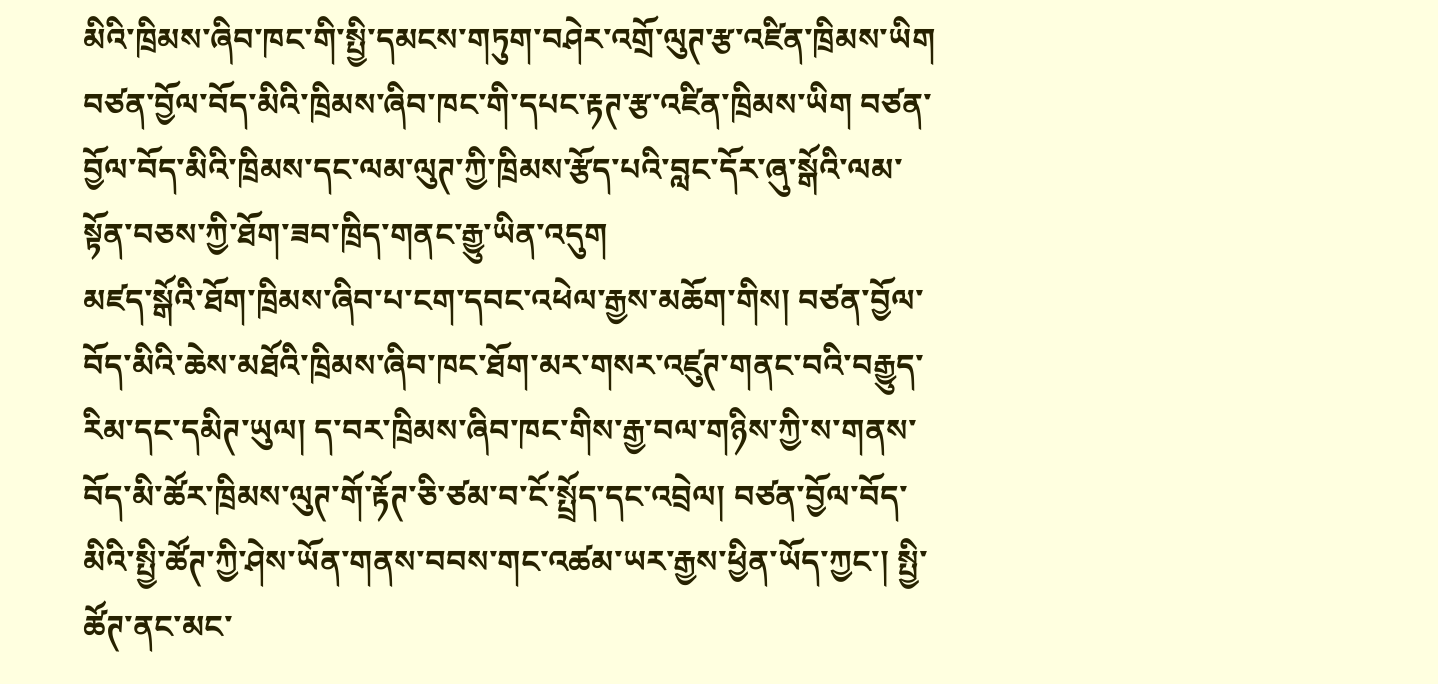མིའི་ཁྲིམས་ཞིབ་ཁང་གི་སྤྱི་དམངས་གཏུག་བཤེར་འགྲོ་ལུཊ་རྩ་འཛིན་ཁྲིམས་ཡིག བཙན་བྱོལ་བོད་མིའི་ཁྲིམས་ཞིབ་ཁང་གི་དཔང་རྟཊ་རྩ་འཛིན་ཁྲིམས་ཡིག བཙན་བྱོལ་བོད་མིའི་ཁྲིམས་དང་ལམ་ལུཊ་ཀྱི་ཁྲིམས་རྩོད་པའི་བླང་དོར་ཞུ་སྒོའི་ལམ་སྟོན་བཅས་ཀྱི་ཐོག་ཟབ་ཁྲིད་གནང་རྒྱུ་ཡིན་འདུག
མཛད་སྒོའི་ཐོག་ཁྲིམས་ཞིབ་པ་ངག་དབང་འཕེལ་རྒྱས་མཆོག་གིས། བཙན་བྱོལ་བོད་མིའི་ཆེས་མཐོའི་ཁྲིམས་ཞིབ་ཁང་ཐོག་མར་གསར་འཛུཊ་གནང་བའི་བརྒྱུད་རིམ་དང་དམིཊ་ཡུལ། ད་བར་ཁྲིམས་ཞིབ་ཁང་གིས་རྒྱ་བལ་གཉིས་ཀྱི་ས་གནས་བོད་མི་ཚོར་ཁྲིམས་ལུཊ་གོ་རྟོཊ་ཅི་ཙམ་བ་ངོ་སྤྲོད་དང་འབྲེལ། བཙན་བྱོལ་བོད་མིའི་སྤྱི་ཚོཊ་ཀྱི་ཤེས་ཡོན་གནས་བབས་གང་འཚམ་ཡར་རྒྱས་ཕྱིན་ཡོད་ཀྱང་། སྤྱི་ཚོཊ་ནང་མང་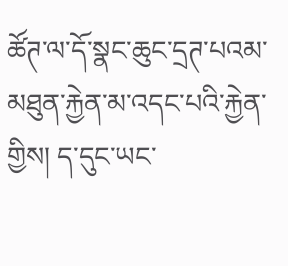ཚོཊ་ལ་དོ་སྣང་ཆུང་དྲཊ་པའམ་མཐུན་རྐྱེན་མ་འདང་པའི་རྐྱེན་གྱིས། ད་དུང་ཡང་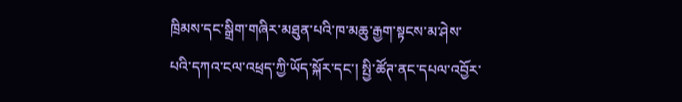ཁྲིམས་དང་སྒྲིག་གཞིར་མཐུན་པའི་ཁ་མཆུ་རྒྱག་སྟངས་མ་ཤེས་པའི་དཀའ་ངལ་འཕྲད་ཀྱི་ཡོད་སྐོར་དང་། སྤྱི་ཚོཊ་ནང་དཔལ་འབྱོར་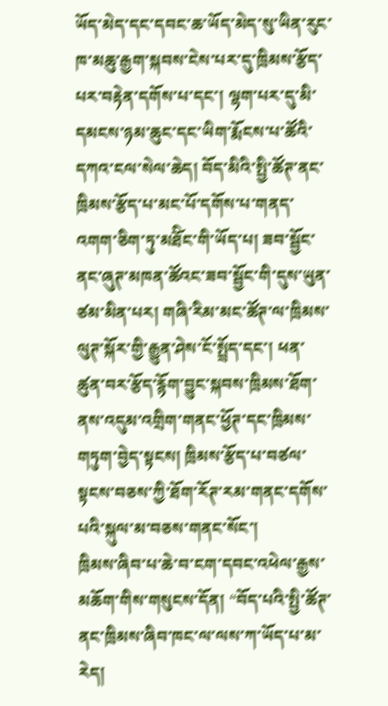ཡོད་མེད་དང་དབང་ཆ་ཡོད་མེད་སུ་ཡིན་རུང་ཁ་མཆུ་རྒྱག་སྐབས་ངེས་པར་དུ་ཁྲིམས་རྩོད་པར་བརྟེན་དགོས་པ་དང་། ལྷག་པར་དུ་མི་དམངས་ཉམ་ཆུང་དང་ཡིག་རྨོངས་པ་ཚོའི་དཀའ་ངལ་སེལ་ཆེད། བོད་མིའི་སྤྱི་ཚོཊ་ནང་ཁྲིམས་རྩོད་པ་མང་པོ་དགོས་པ་གནད་འགག་ཅིག་ཏུ་མཐོིང་གི་ཡོད་པ། ཟབ་སྦྱོང་ནང་ཞུཊ་མཁན་ཚོའང་ཟབ་སྦྱོང་གི་དུས་ཡུན་ཙམ་མིན་པར། གཞི་རིམ་མང་ཚོཊ་ལ་ཁྲིམས་ལུཊ་སྐོར་གྱི་རྒྱུན་ཤེས་ངོ་སྤྲོད་དང་། ཕན་ཚུན་བར་རྩོད་རྙོག་བྱུང་སྐབས་ཁྲིམས་ཐོག་ནས་འདུམ་འགྲིག་གནང་ཕྱོཊ་དང་ཁྲིམས་གཏུག་བྱེད་སྟངས། ཁྲིམས་རྩོད་པ་བཙལ་སྟངས་བཅས་ཀྱི་ཐོག་རོཊ་རམ་གནང་དགོས་པའི་སྐུལ་མ་བཅས་གནང་སོང་།
ཁྲིམས་ཞིབ་པ་ཆེ་བ་ངག་དབང་འཕེལ་རྒྱས་མཆོག་གིས་གསུངས་དོན། “བོད་པའི་སྤྱི་ཚོཊ་ནང་ཁྲིམས་ཞིབ་ཁང་ལ་ལས་ཀ་ཡོད་པ་མ་རེད།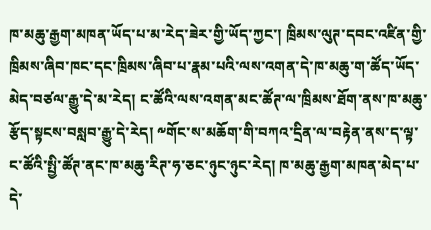ཁ་མཆུ་རྒྱག་མཁན་ཡོད་པ་མ་རེད་ཟེར་གྱི་ཡོད་ཀྱང་། ཁྲིམས་ལུཊ་དབང་འཛིན་གྱི་ཁྲིམས་ཞིབ་ཁང་དང་ཁྲིམས་ཞིབ་པ་རྣམ་པའི་ལས་འགན་དེ་ཁ་མཆུ་ག་ཚོད་ཡོད་མེད་བཙལ་རྒྱུ་དེ་མ་རེད། ང་ཚོའི་ལས་འགན་མང་ཚོཊ་ལ་ཁྲིམས་ཐོག་ནས་ཁ་མཆུ་རྩོད་སྟངས་བསླབ་རྒྱུ་དེ་རེད། ༸གོང་ས་མཆོག་གི་བཀའ་དྲིན་ལ་བརྟེན་ནས་ད་ལྟ་ང་ཚོའི་སྤྱི་ཚོཊ་ནང་ཁ་མཆུ་རིཊ་ཧ་ཅང་ཉུང་ཉུང་རེད། ཁ་མཆུ་རྒྱག་མཁན་མེད་པ་དེ་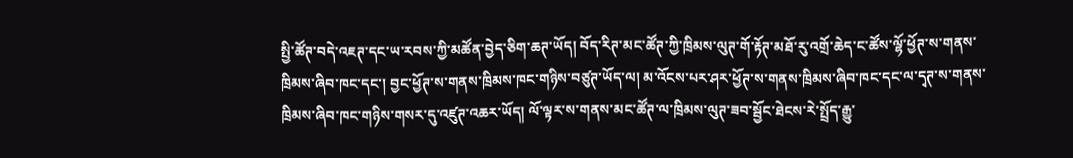སྤྱི་ཚོཊ་བདེ་འཇཊ་དང་ཡ་རབས་ཀྱི་མཚོན་བྱེད་ཅིག་ཆཊ་ཡོད། བོད་རིཊ་མང་ཚོཊ་ཀྱི་ཁྲིམས་ལུཊ་གོ་རྟོཊ་མཐོ་རུ་འགྲོ་ཆེད་ང་ཚོས་ལྷོ་ཕྱོཊ་ས་གནས་ཁྲིམས་ཞིབ་ཁང་དང་། བྱང་ཕྱོཊ་ས་གནས་ཁྲིམས་ཁང་གཉིས་བཙུཊ་ཡོད་ལ། མ་འོངས་པར་ཤར་ཕྱོཊ་ས་གནས་ཁྲིམས་ཞིབ་ཁང་དང་ལ་དྭཊ་ས་གནས་ཁྲིམས་ཞིབ་ཁང་གཉིས་གསར་དུ་འཛུཊ་འཆར་ཡོད། ལོ་ལྟར་ས་གནས་མང་ཚོཊ་ལ་ཁྲིམས་ལུཊ་ཟབ་སྦྱོང་ཐེངས་རེ་སྤྲོད་རྒྱུ་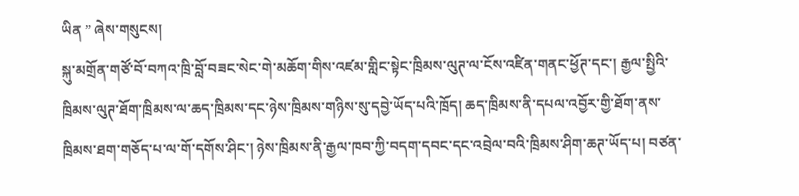ཡིན ” ཞེས་གསུངས།
སྐུ་མགྲོན་གཙོ་བོ་བཀའ་ཁྲི་བློ་བཟང་སེང་གེ་མཆོག་གིས་འཛམ་གླིང་སྟེང་ཁྲིམས་ལུཊ་ལ་ངོས་འཛིན་གནང་ཕྱོཊ་དང་། རྒྱལ་སྤྱིའི་ཁྲིམས་ལུཊ་ཐོག་ཁྲིམས་ལ་ཆད་ཁྲིམས་དང་ཉེས་ཁྲིམས་གཉིས་སུ་དབྱེ་ཡོད་པའི་ཁྲོད། ཆད་ཁྲིམས་ནི་དཔལ་འབྱོར་གྱི་ཐོག་ནས་ཁྲིམས་ཐག་གཅོད་པ་ལ་གོ་དགོས་ཤིང་། ཉེས་ཁྲིམས་ནི་རྒྱལ་ཁབ་ཀྱི་བདག་དབང་དང་འབྲེལ་བའི་ཁྲིམས་ཤིག་ཆཊ་ཡོད་པ། བཙན་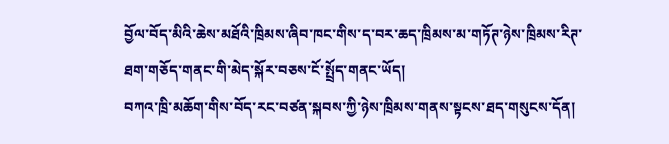བྱོལ་བོད་མིའི་ཆེས་མཐོའི་ཁྲིམས་ཞིབ་ཁང་གིས་ད་བར་ཆད་ཁྲིམས་མ་གཏོཊ་ཉེས་ཁྲིམས་རིཊ་ཐག་གཅོད་གནང་གི་མེད་སྐོར་བཅས་ངོ་སྤྲོད་གནང་ཡོད།
བཀའ་ཁྲི་མཆོག་གིས་བོད་རང་བཙན་སྐབས་ཀྱི་ཉེས་ཁྲིམས་གནས་སྟངས་ཐད་གསུངས་དོན།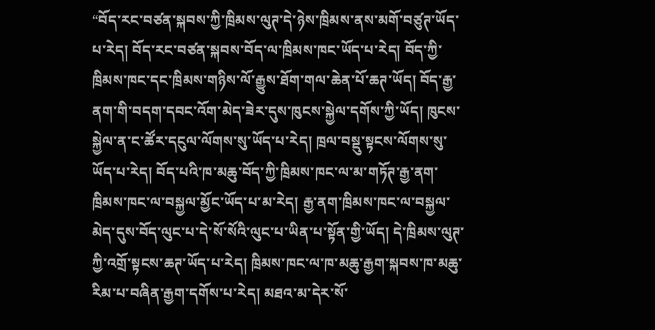“བོད་རང་བཙན་སྐབས་ཀྱི་ཁྲིམས་ལུཊ་དེ་ཉེས་ཁྲིམས་ནས་མགོ་བཙུཊ་ཡོད་པ་རེད། བོད་རང་བཙན་སྐབས་བོད་ལ་ཁྲིམས་ཁང་ཡོད་པ་རེད། བོད་ཀྱི་ཁྲིམས་ཁང་དང་ཁྲིམས་གཉིས་ལོ་རྒྱུས་ཐོག་གལ་ཆེན་པོ་ཆཊ་ཡོད། བོད་རྒྱ་ནག་གི་བདག་དབང་འོག་མེད་ཟེར་དུས་ཁུངས་སྐྱེལ་དགོས་ཀྱི་ཡོད། ཁུངས་སྐྱེལ་ན་ང་ཚོར་དངུལ་ལོགས་སུ་ཡོད་པ་རེད། ཁྲལ་བསྡུ་སྟངས་ལོགས་སུ་ཡོད་པ་རེད། བོད་པའི་ཁ་མཆུ་བོད་ཀྱི་ཁྲིམས་ཁང་ལ་མ་གཏོཊ་རྒྱ་ནག་ཁྲིམས་ཁང་ལ་བསྐྱལ་མྱོང་ཡོད་པ་མ་རེད། རྒྱ་ནག་ཁྲིམས་ཁང་ལ་བསྐྱལ་མེད་དུས་བོད་ལུང་པ་དེ་སོ་སོའི་ལུང་པ་ཡིན་པ་སྟོན་གྱི་ཡོད། དེ་ཁྲིམས་ལུཊ་ཀྱི་འགྲོ་སྟངས་ཆཊ་ཡོད་པ་རེད། ཁྲིམས་ཁང་ལ་ཁ་མཆུ་རྒྱག་སྐབས་ཁ་མཆུ་རིམ་པ་བཞིན་རྒྱག་དགོས་པ་རེད། མཐའ་མ་དེར་སོ་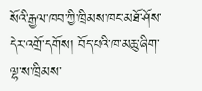སོའི་རྒྱལ་ཁབ་ཀྱི་ཁྲིམས་ཁང་མཐོ་ཤོས་དེར་འགྲོ་དགོས། བོད་པའི་ཁ་མཆུ་ཞིག་ལྷ་ས་ཁྲིམས་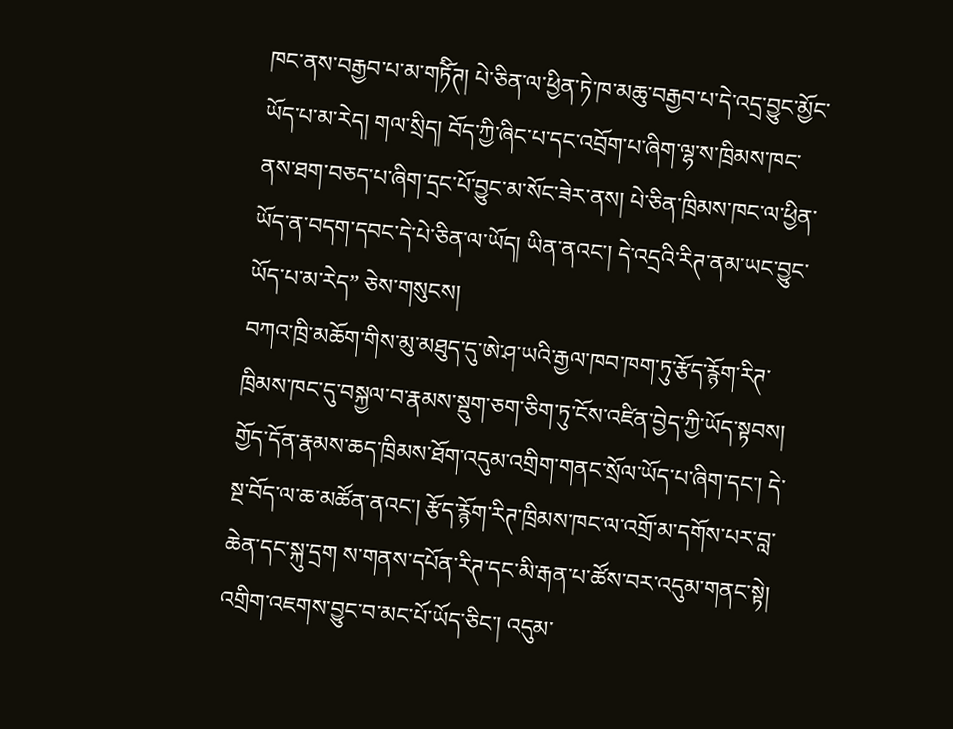ཁང་ནས་བརྒྱབ་པ་མ་གཏོིཊ། པེ་ཅིན་ལ་ཕྱིན་ཏེ་ཁ་མཆུ་བརྒྱབ་པ་དེ་འདྲ་བྱུང་མྱོང་ཡོད་པ་མ་རེད། གལ་སྲིད། བོད་ཀྱི་ཞིང་པ་དང་འབྲོག་པ་ཞིག་ལྷ་ས་ཁྲིམས་ཁང་ནས་ཐག་བཅད་པ་ཞིག་དྲང་པོ་བྱུང་མ་སོང་ཟེར་ནས། པེ་ཅིན་ཁྲིམས་ཁང་ལ་ཕྱིན་ཡོད་ན་བདག་དབང་དེ་པེ་ཅིན་ལ་ཡོད། ཡིན་ནའང་། དེ་འདྲའི་རིཊ་ནམ་ཡང་བྱུང་ཡོད་པ་མ་རེད” ཅེས་གསུངས།
བཀའ་ཁྲི་མཆོག་གིས་མུ་མཐུད་དུ་ཨེ་ཤ་ཡའི་རྒྱལ་ཁབ་ཁག་ཏུ་རྩོད་རྙོག་རིཊ་ཁྲིམས་ཁང་དུ་བསྐྱལ་བ་རྣམས་སྡུག་ཅག་ཅིག་ཏུ་ངོས་འཛིན་བྱེད་ཀྱི་ཡོད་སྟབས། གྱོད་དོན་རྣམས་ཆད་ཁྲིམས་ཐོག་འདུམ་འགྲིག་གནང་སྲོལ་ཡོད་པ་ཞིག་དང་། དེ་སྔ་བོད་ལ་ཆ་མཚོན་ནའང་། རྩོད་རྙོག་རིཊ་ཁྲིམས་ཁང་ལ་འགྲོ་མ་དགོས་པར་བླ་ཆེན་དང་སྐུ་དྲག ས་གནས་དཔོན་རིཊ་དང་མི་རྒན་པ་ཚོས་བར་འདུམ་གནང་སྟེ། འགྲིག་འཇགས་བྱུང་བ་མང་པོ་ཡོད་ཅིང་། འདུམ་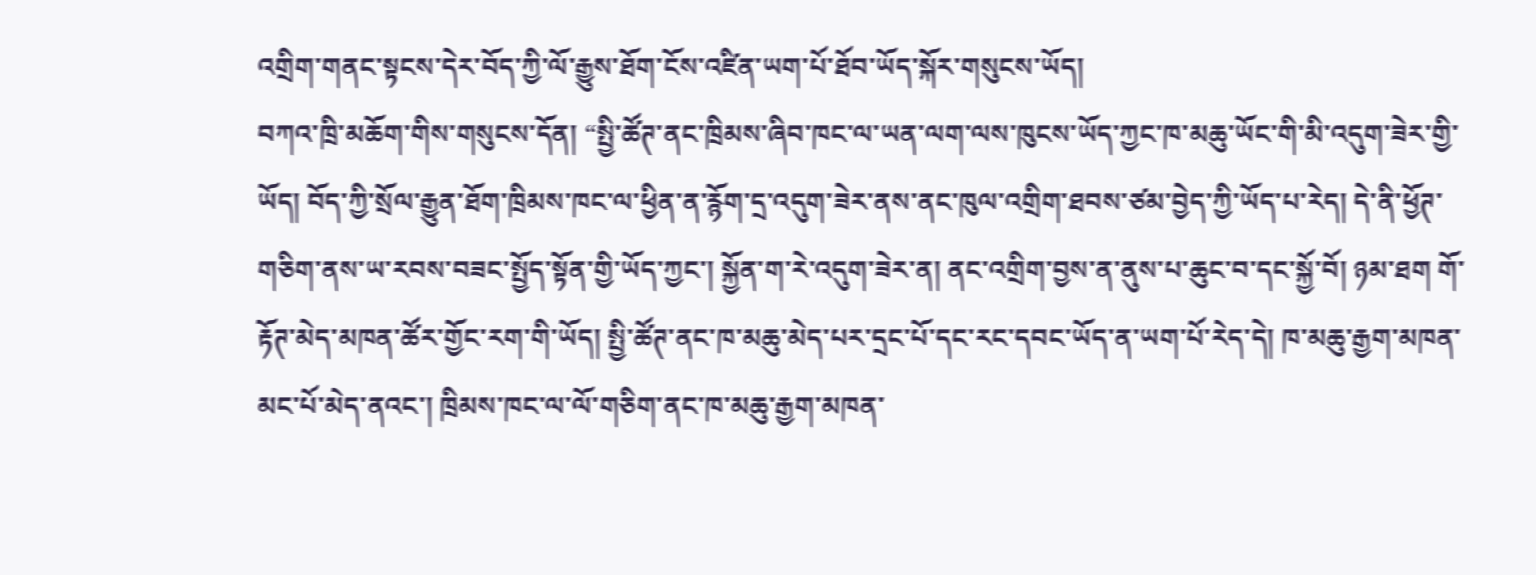འགྲིག་གནང་སྟངས་དེར་བོད་ཀྱི་ལོ་རྒྱུས་ཐོག་ངོས་འཛིན་ཡག་པོ་ཐོབ་ཡོད་སྐོར་གསུངས་ཡོད།
བཀའ་ཁྲི་མཆོག་གིས་གསུངས་དོན། “སྤྱི་ཚོཊ་ནང་ཁྲིམས་ཞིབ་ཁང་ལ་ཡན་ལག་ལས་ཁུངས་ཡོད་ཀྱང་ཁ་མཆུ་ཡོང་གི་མི་འདུག་ཟེར་གྱི་ཡོད། བོད་ཀྱི་སྲོལ་རྒྱུན་ཐོག་ཁྲིམས་ཁང་ལ་ཕྱིན་ན་རྙོག་དྲ་འདུག་ཟེར་ནས་ནང་ཁུལ་འགྲིག་ཐབས་ཙམ་བྱེད་ཀྱི་ཡོད་པ་རེད། དེ་ནི་ཕྱོཊ་གཅིག་ནས་ཡ་རབས་བཟང་སྤྱོད་སྟོན་གྱི་ཡོད་ཀྱང་། སྐྱོན་ག་རེ་འདུག་ཟེར་ན། ནང་འགྲིག་བྱས་ན་ནུས་པ་ཆུང་བ་དང་སྐྱོ་བོ། ཉམ་ཐག གོ་རྟོཊ་མེད་མཁན་ཚོར་གྱོང་རག་གི་ཡོད། སྤྱི་ཚོཊ་ནང་ཁ་མཆུ་མེད་པར་དྲང་པོ་དང་རང་དབང་ཡོད་ན་ཡག་པོ་རེད་དེ། ཁ་མཆུ་རྒྱག་མཁན་མང་པོ་མེད་ནའང་། ཁྲིམས་ཁང་ལ་ལོ་གཅིག་ནང་ཁ་མཆུ་རྒྱག་མཁན་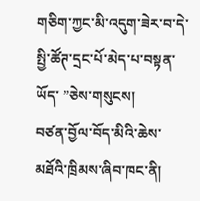གཅིག་ཀྱང་མི་འདུག་ཟེར་བ་དེ་སྤྱི་ཚོཊ་དྲང་པོ་མེད་པ་བསྟན་ཡོད་ ”ཅེས་གསུངས།
བཙན་བྱོལ་བོད་མིའི་ཆེས་མཐོའི་ཁྲིམས་ཞིབ་ཁང་ནི།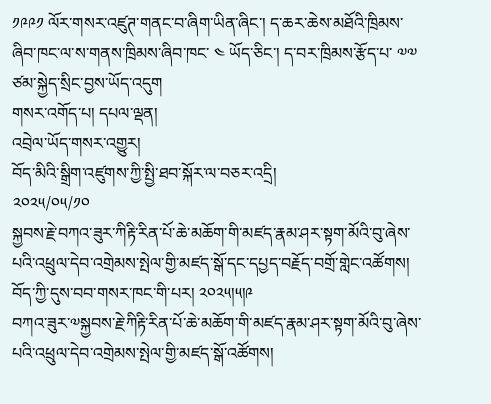༡༩༩༡ ལོར་གསར་འཛུཊ་གནང་བ་ཞིག་ཡིན་ཞིང་། ད་ཆར་ཆེས་མཐོའི་ཁྲིམས་ཞིབ་ཁང་ལ་ས་གནས་ཁྲིམས་ཞིབ་ཁང་ ༤ ཡོད་ཅིང་། ད་བར་ཁྲིམས་རྩོད་པ་ ༧༧ ཙམ་སྐྱེད་སྲིང་བྱས་ཡོད་འདུག
གསར་འགོད་པ། དཔལ་ལྡན།
འབྲེལ་ཡོད་གསར་འགྱུར།
བོད་མིའི་སྒྲིག་འཛུགས་ཀྱི་སྤྱི་ཐབ་སྐོར་ལ་བཅར་འདྲི།
༢༠༢༥/༠༥/༡༠
སྐྱབས་རྗེ་བཀའ་ཟུར་ཀིརྟི་རིན་པོ་ཆེ་མཆོག་གི་མཛད་རྣམ་ཤར་སྟག་མོའི་བུ་ཞེས་པའི་འཕྲུལ་དེབ་འགྲེམས་སྤེལ་གྱི་མཛད་སྒོ་དང་དཔྱད་བརྗོད་བགྲོ་གླེང་འཚོགས། བོད་ཀྱི་དུས་བབ་གསར་ཁང་གི་པར། ༢༠༢༥།༥།༩
བཀའ་ཟུར་༧སྐྱབས་རྗེ་ཀིརྟི་རིན་པོ་ཆེ་མཆོག་གི་མཛད་རྣམ་ཤར་སྟག་མོའི་བུ་ཞེས་པའི་འཕྲུལ་དེབ་འགྲེམས་སྤེལ་གྱི་མཛད་སྒོ་འཚོགས།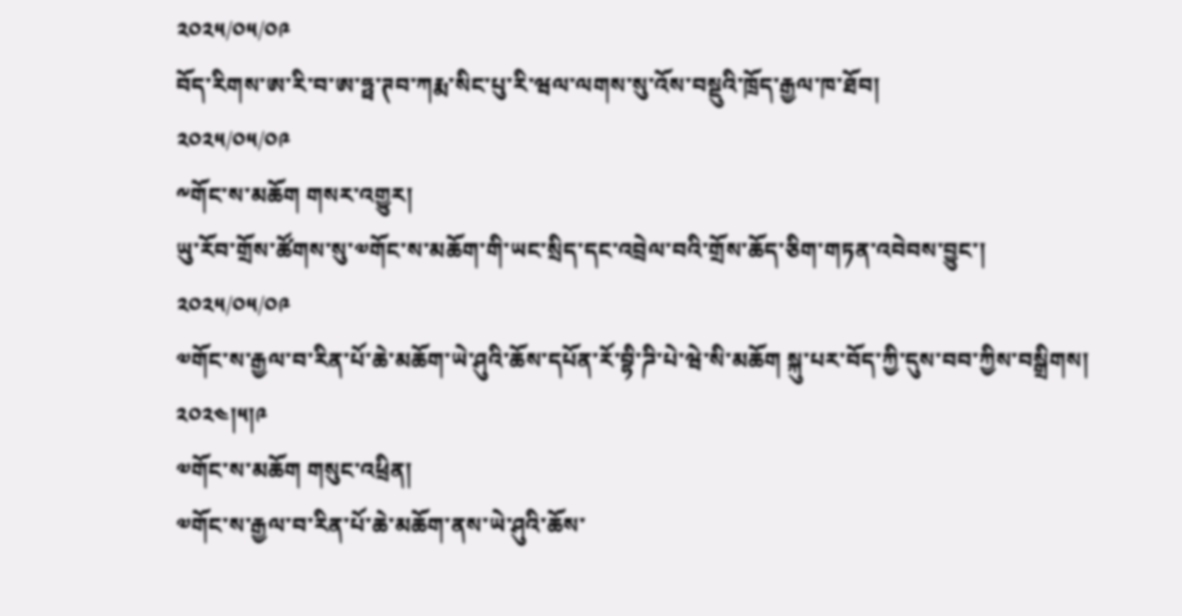༢༠༢༥/༠༥/༠༩
བོད་རིགས་ཨ་རི་བ་ཨ་ཧྥ་ཊབ་ཀརྨ་སིང་པུ་རི་ཝལ་ལགས་སུ་འོས་བསྡུའི་ཁྲོད་རྒྱལ་ཁ་ཐོབ།
༢༠༢༥/༠༥/༠༩
༸གོང་ས་མཆོག གསར་འགྱུར།
ཡུ་རོབ་གྲོས་ཚོགས་སུ་༧གོང་ས་མཆོག་གི་ཡང་སྲིད་དང་འབྲེལ་བའི་གྲོས་ཆོད་ཅིག་གཏན་འབེབས་བྱུང་།
༢༠༢༥/༠༥/༠༩
༧གོང་ས་རྒྱལ་བ་རིན་པོ་ཆེ་མཆོག་ཡེ་ཤུའི་ཆོས་དཔོན་རོ་བྷི་ཌི་པེ་ཝེ་སི་མཆོག སྐུ་པར་བོད་ཀྱི་དུས་བབ་ཀྱིས་བསྒྲིགས། ༢༠༢༤།༥།༩
༧གོང་ས་མཆོག གསུང་འཕྲིན།
༧གོང་ས་རྒྱལ་བ་རིན་པོ་ཆེ་མཆོག་ནས་ཡེ་ཤུའི་ཆོས་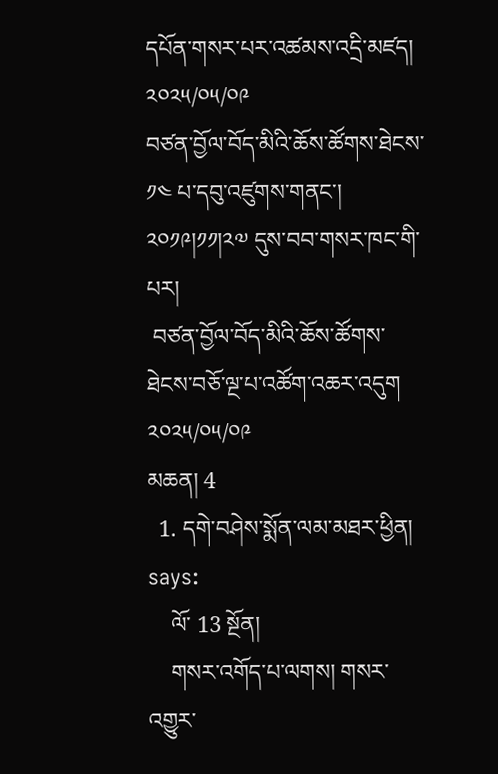དཔོན་གསར་པར་འཚམས་འདྲི་མཛད།
༢༠༢༥/༠༥/༠༩
བཙན་བྱོལ་བོད་མིའི་ཆོས་ཚོགས་ཐེངས་ ༡༤ པ་དབུ་འཛུགས་གནང་། ༢༠༡༩།༡༡།༢༧ དུས་བབ་གསར་ཁང་གི་པར།
 བཙན་བྱོལ་བོད་མིའི་ཆོས་ཚོགས་ཐེངས་བཅོ་ལྔ་པ་འཚོག་འཆར་འདུག
༢༠༢༥/༠༥/༠༩
མཆན། 4
  1. དགེ་བཤེས་སྨོན་ལམ་མཐར་ཕྱིན། says:
    ལོ་ 13 སྔོན།
    གསར་འགོད་པ་ལགས། གསར་འགྱུར་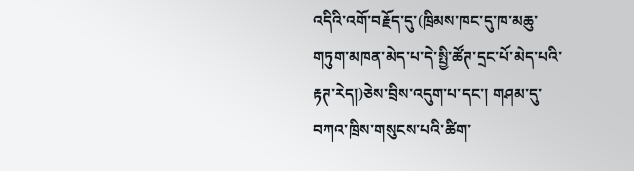འདིའི་འགོ་བརྗོད་དུ་(ཁྲིམས་ཁང་དུ་ཁ་མཆུ་གཏུག་མཁན་མེད་པ་དེ་སྤྱི་ཚོཊ་དྲང་པོ་མེད་པའི་རྟཊ་རེད།)ཅེས་བྲིས་འདུག་པ་དང་། གཤམ་དུ་བཀའ་ཁྲིས་གསུངས་པའི་ཚིག་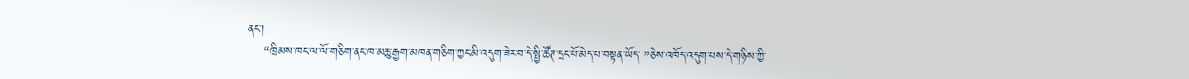ནང་།
    “ཁྲིམས་ཁང་ལ་ལོ་གཅིག་ནང་ཁ་མཆུ་རྒྱག་མཁན་གཅིག་ཀྱང་མི་འདུག་ཟེར་བ་དེ་སྤྱི་ཚོཊ་དྲང་པོ་མེད་པ་བསྟན་ཡོད་ ”ཅེས་འཁོད་འདུག་པས་དེ་གཉིས་ཀྱི་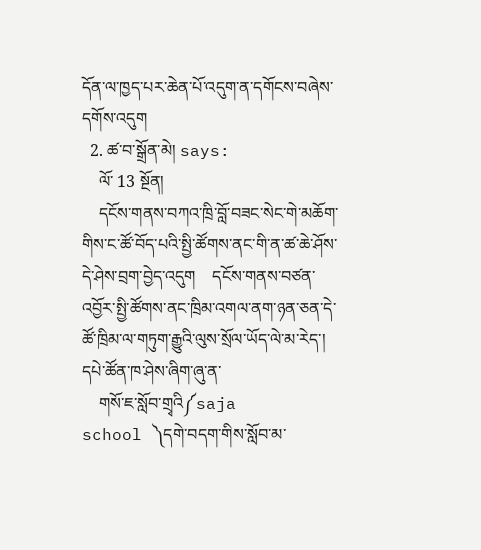དོན་ལ་ཁྱད་པར་ཆེན་པོ་འདུག་ན་དགོངས་བཞེས་དགོས་འདུག
  2. ཚ་བ་སྒྲོན་མེ། says:
    ལོ་ 13 སྔོན།
    དངོས་གནས་བཀའ་ཁྲི་བློ་བཟང་སེང་གེ་མཆོག་གིས་ང་ཚོ་བོད་པའི་སྤྱི་ཚོགས་ནང་གི་ན་ཚ་ཆེ་ཤོས་དེ་ཤེས་བྲག་བྱེད་འདུག    དངོས་གནས་བཙན་འབྱོར་སྤྱི་ཚོགས་ནང་ཁྲིམ་འགལ་ནག་ཉན་ཅན་དེ་ཚོ་ཁྲིམ་ལ་གཏུག་རྒྱུའི་ལུས་སྲོལ་ཡོད་ལེ་མ་རེད་།          དཔེ་ཚོན་ཁ་ཤེས་ཞིག་ཞུ་ན་
    གསོ་ཇ་སློབ་གྲྭའི༼saja school ༽དགེ་བདག་གིས་སློབ་མ་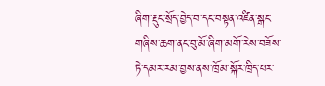ཞིག་རྡུང་སྲོད་བྱེད་བ་དང་བསྟན་འཛིན་སྒང་གཞིས་ཆག་ནང་བུ་མོ་ཞིག་མགོ་རེས་བཟོས་ཏེ་དམར་རམ་བྱས་ནས་ཁྲོམ་སྐོར་ཁྲིད་པར་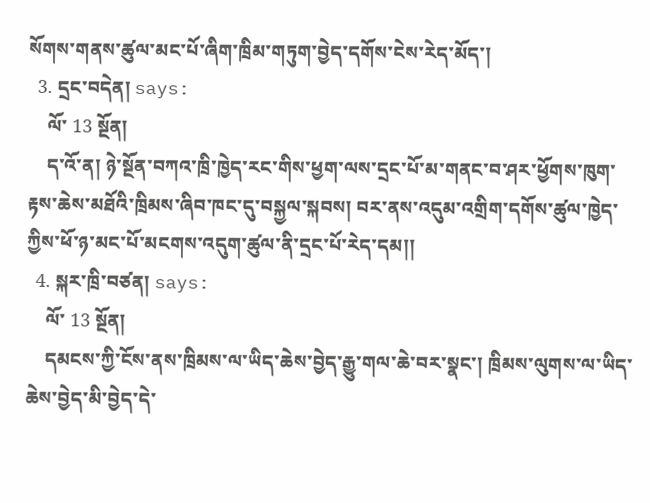སོགས་གནས་ཚུལ་མང་པོ་ཞིག་ཁྲིམ་གཏུག་བྱེད་དགོས་ངེས་རེད་མོད་།
  3. དྲང་བདེན། says:
    ལོ་ 13 སྔོན།
    ད་འོ་ན། ཉེ་སྔོན་བཀའ་ཁྲི་ཁྱེད་རང་གིས་ཕྱག་ལས་དྲང་པོ་མ་གནང་བ་ཤར་ཕྱོགས་ཁུག་རྟས་ཆེས་མཐོའི་ཁྲིམས་ཞིབ་ཁང་དུ་བསྐྱལ་སྐབས། བར་ནས་འདུམ་འགྲིག་དགོས་ཚུལ་ཁྱེད་ཀྱིས་ཕོ་ཉ་མང་པོ་མངགས་འདུག་ཚུལ་ནི་དྲང་པོ་རེད་དམ།།
  4. སྐར་ཁྲི་བཙན། says:
    ལོ་ 13 སྔོན།
    དམངས་ཀྱི་ངོས་ནས་ཁྲིམས་ལ་ཡིད་ཆེས་བྱེད་རྒྱུ་གལ་ཆེ་བར་སྣང་། ཁྲིམས་ལུགས་ལ་ཡིད་ཆེས་བྱེད་མི་བྱེད་དེ་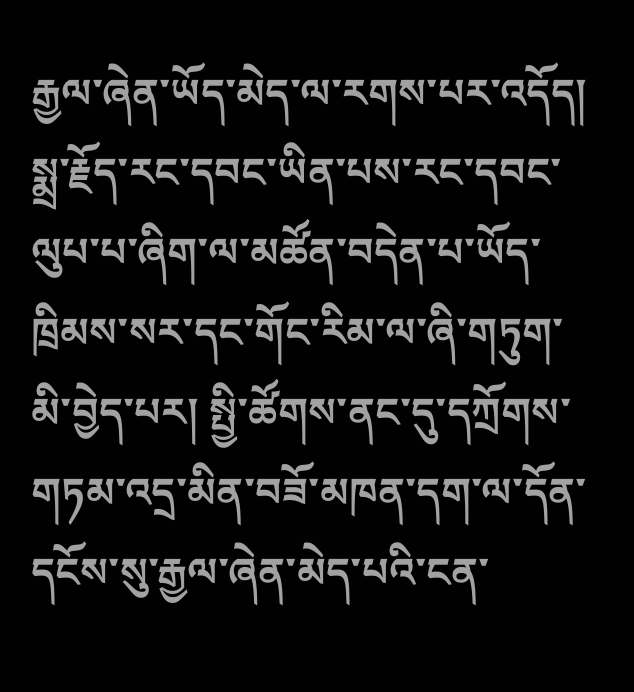རྒྱལ་ཞེན་ཡོད་མེད་ལ་རགས་པར་འདོད། སྨྲ་རྗོད་རང་དབང་ཡིན་པས་རང་དབང་ལུཔ་པ་ཞིག་ལ་མཚོན་བདེན་པ་ཡོད་ཁྲིམས་སར་དང་གོང་རིམ་ལ་ཞི་གཏུག་མི་བྱེད་པར། སྤྱི་ཚོགས་ནང་དུ་དཀྲོགས་གཏམ་འདྲ་མིན་བཟོ་མཁན་དག་ལ་དོན་དངོས་སུ་རྒྱལ་ཞེན་མེད་པའི་ངན་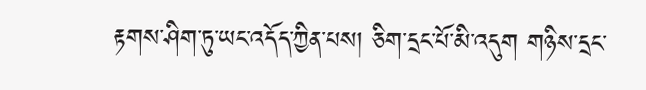རྟགས་ཤིག་ཏུ་ཡང་འདོད་ཀྱིན་པས། ཅིག་དྲང་པོ་མི་འདུག གཉིས་དྲང་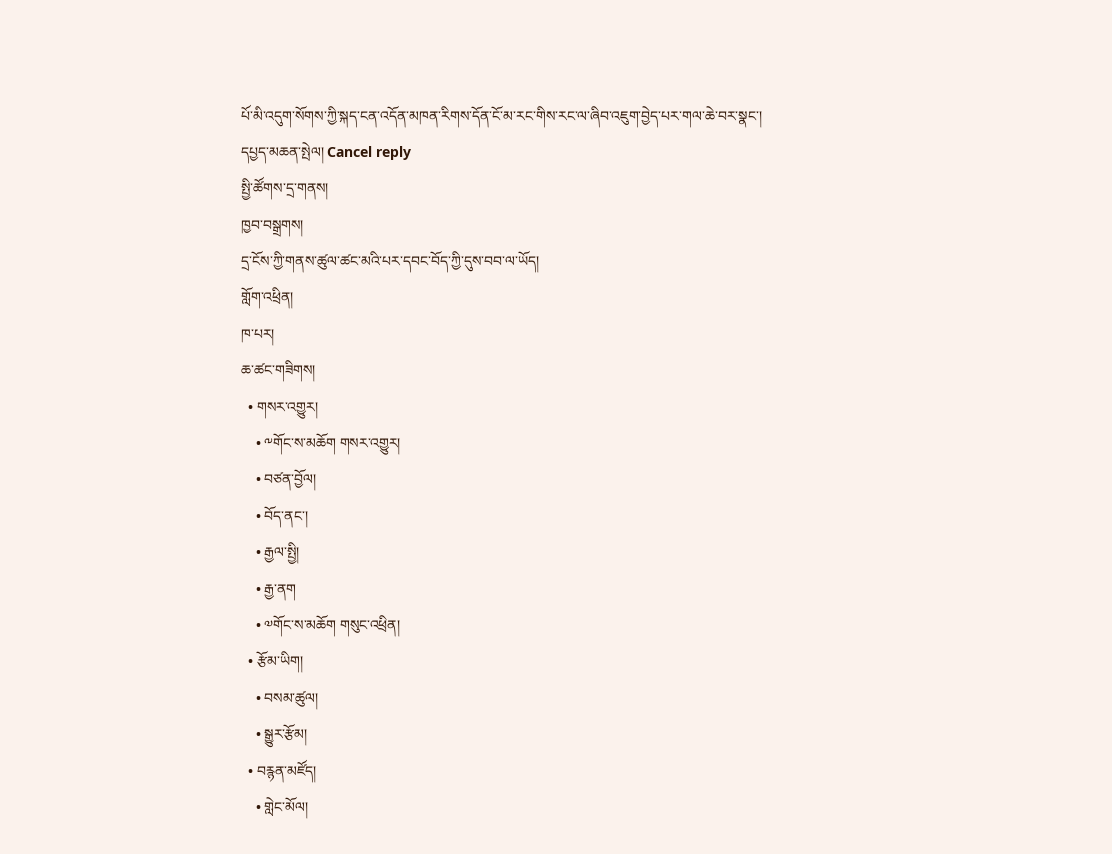པོ་མི་འདུག་སོགས་ཀྱི་སྐད་ངན་འདོན་མཁན་རིགས་དོན་ངོ་མ་རང་གིས་རང་ལ་ཞིབ་འཇུག་བྱེད་པར་གལ་ཆེ་བར་སྣང་།
དཔྱད་མཆན་སྤེལ། Cancel reply
སྤྱི་ཚོགས་དྲ་གནས།
ཁྱབ་བསྒྲགས།
དྲ་ངོས་ཀྱི་གནས་ཚུལ་ཚང་མའི་པར་དབང་བོད་ཀྱི་དུས་བབ་ལ་ཡོད།
གློག་འཕྲིན།
ཁ་པར།
ཆ་ཚང་གཟིགས།
  • གསར་འགྱུར།
    • ༸གོང་ས་མཆོག གསར་འགྱུར།
    • བཙན་བྱོལ།
    • བོད་ནང་།
    • རྒྱལ་སྤྱི།
    • རྒྱ་ནག
    • ༧གོང་ས་མཆོག གསུང་འཕྲིན།
  • རྩོམ་ཡིག།
    • བསམ་ཚུལ།
    • སྒྱུར་རྩོམ།
  • བརྙན་མཛོད།
    • གླེང་མོལ།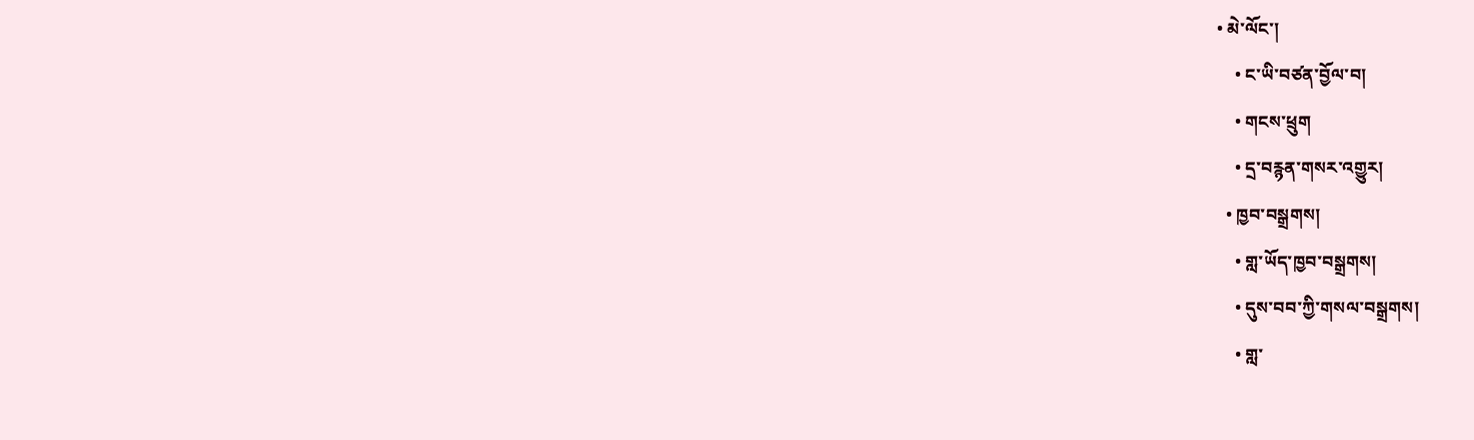• མེ་ལོང་།
    • ང་ཡི་བཙན་བྱོལ་བ།
    • གངས་ཕྲུག
    • དྲ་བརྙན་གསར་འགྱུར།
  • ཁྱབ་བསྒྲགས།
    • གླ་ཡོད་ཁྱབ་བསྒྲགས།
    • དུས་བབ་ཀྱི་གསལ་བསྒྲགས།
    • གླ་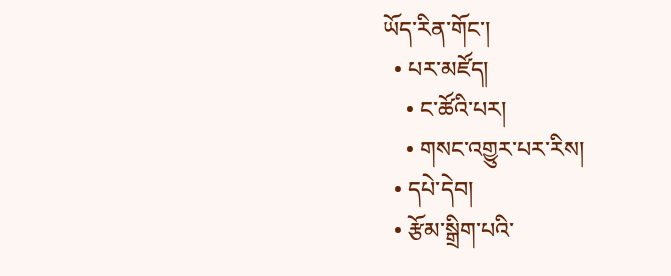ཡོད་རིན་གོང་།
  • པར་མཛོད།
    • ང་ཚོའི་པར།
    • གསང་འགྱུར་པར་རིས།
  • དཔེ་དེབ།
  • རྩོམ་སྒྲིག་པའི་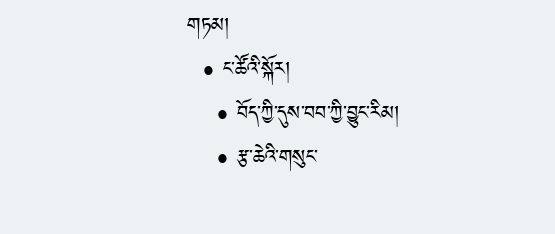གཏམ།
  • ང་ཚོའི་སྐོར།
    • བོད་ཀྱི་དུས་བབ་ཀྱི་བྱུང་རིམ།
    • རྩ་ཆེའི་གསུང་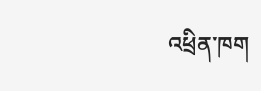འཕྲིན་ཁག